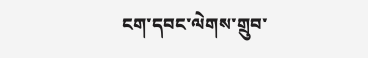ངག་དབང་ལེགས་གྲུབ་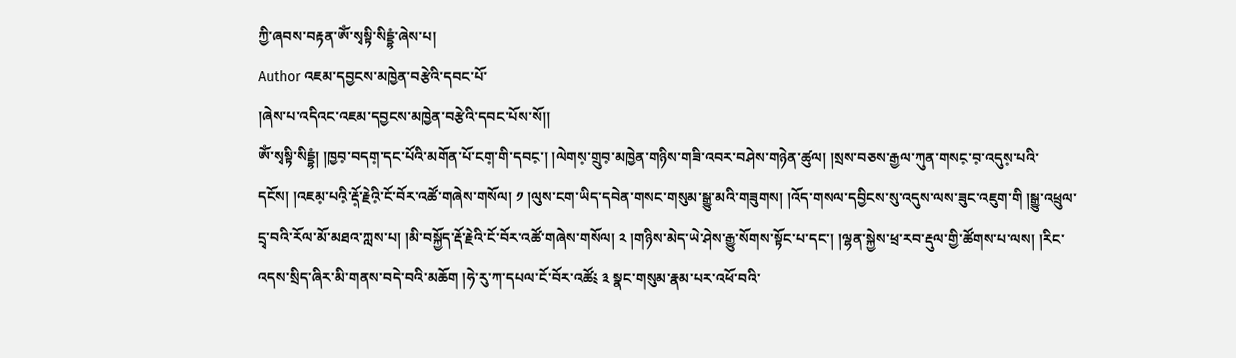ཀྱི་ཞབས་བརྟན་ཨོཾ་སྭསྟི་སིདྡྷཾ་ཞེས་པ།
Author འཇམ་དབྱངས་མཁྱེན་བརྩེའི་དབང་པོ་
།ཞེས་པ་འདིའང་འཇམ་དབྱངས་མཁྱེན་བརྩེའི་དབང་པོས་སོ།།
ཨོཾ་སྭསྟི་སིདྡྷཾ། །ཁྱབ༷་བདག༷་དང་པོའི་མགོན་པོ་ངག༷་གི་དབང༷་། །ལེགས༷་གྲུབ༷་མཁྱེན་གཉིས་གཟི་འབར་བཤེས་གཉེན་ཚུལ། །སྲས་བཅས་རྒྱལ་ཀུན་གསང༷་བ༷་འདུས༷་པའི་དངོས། །འཇམ༷་པའི༷་རྡོ༷་རྗེའི༷་ངོ་བོར་འཚོ་གཞེས་གསོལ། ༡ །ལུས་ངག་ཡིད་དབེན་གསང་གསུམ་སྒྱུ་མའི་གཟུགས། །འོད་གསལ་དབྱིངས་སུ་འདུས་ལས་ཟུང་འཇུག་གི །སྒྱུ་འཕྲུལ་དྲྭ་བའི་རོལ་མོ་མཐའ་ཀླས་པ། །མི་བསྐྱོད་རྡོ་རྗེའི་ངོ་བོར་འཚོ་གཞེས་གསོལ། ༢ །གཉིས་མེད་ཡེ་ཤེས་རྒྱུ་སོགས་སྟོང་པ་དང་། །ལྷན་སྐྱེས་ཕྲ་རབ་རྡུལ་གྱི་ཚོགས་པ་ལས། །རིང་འདས་སྲིད་ཞིར་མི་གནས་བདེ་བའི་མཆོག །ཧེ་རུ་ཀ་དཔལ་ངོ་བོར་འཚོ༴ ༣ སྣང་གསུམ་རྣམ་པར་འཕོ་བའི་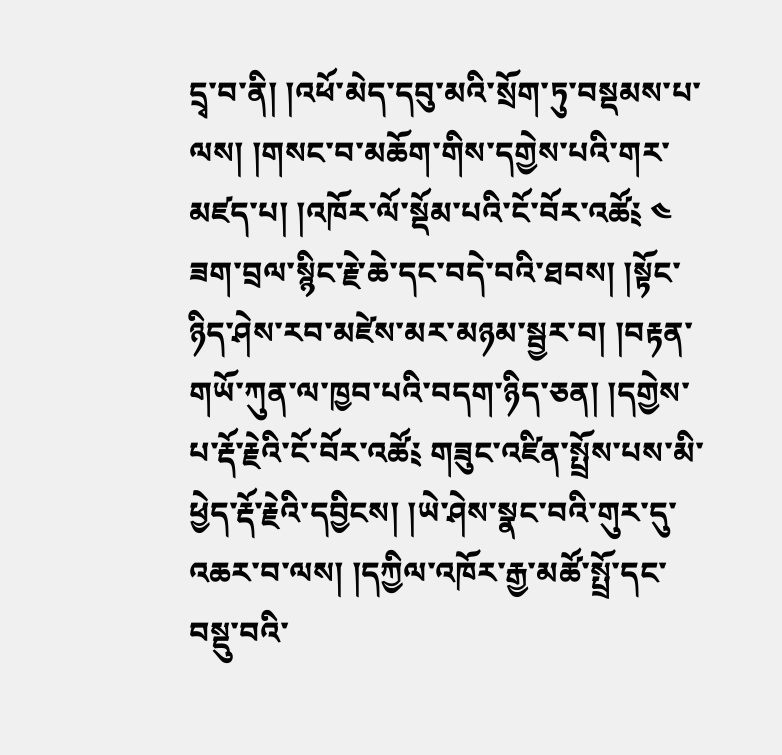དྲྭ་བ་ནི། །འཕོ་མེད་དབུ་མའི་སྲོག་ཏུ་བསྡམས་པ་ལས། །གསང་བ་མཆོག་གིས་དགྱེས་པའི་གར་མཛད་པ། །འཁོར་ལོ་སྡོམ་པའི་ངོ་བོར་འཚོ༴ ༤ ཟག་བྲལ་སྙིང་རྗེ་ཆེ་དང་བདེ་བའི་ཐབས། །སྟོང་ཉིད་ཤེས་རབ་མཛེས་མར་མཉམ་སྦྱར་བ། །བརྟན་གཡོ་ཀུན་ལ་ཁྱབ་པའི་བདག་ཉིད་ཅན། །དགྱེས་པ་རྡོ་རྗེའི་ངོ་བོར་འཚོ༴ གཟུང་འཛིན་སྤྲོས་པས་མི་ཕྱེད་རྡོ་རྗེའི་དབྱིངས། །ཡེ་ཤེས་སྣང་བའི་གུར་དུ་འཆར་བ་ལས། །དཀྱིལ་འཁོར་རྒྱ་མཚོ་སྤྲོ་དང་བསྡུ་བའི་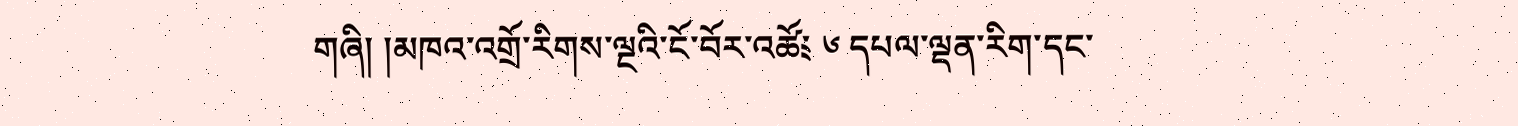གཞི། །མཁའ་འགྲོ་རིགས་ལྔའི་ངོ་བོར་འཚོ༴ ༦ དཔལ་ལྡན་རིག་དང་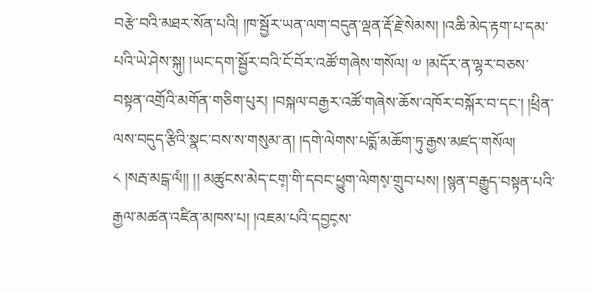བརྩེ་བའི་མཐར་སོན་པའི། །ཁ་སྦྱོར་ཡན་ལག་བདུན་ལྡན་རྡོ་རྗེ་སེམས། །འཆི་མེད་རྟག་པ་དམ་པའི་ཡེ་ཤེས་སྐུ། །ཡང་དག་སྦྱོར་བའི་ངོ་བོར་འཚོ་གཞེས་གསོལ། ༧ །མདོར་ན་ལྷར་བཅས་བསྟན་འགྲོའི་མགོན་གཅིག་པུར། །བསྐལ་བརྒྱར་འཚོ་གཞེས་ཆོས་འཁོར་བསྐོར་བ་དང་། །ཕྲིན་ལས་བདུད་རྩིའི་སྣང་བས་ས་གསུམ་ན། །དགེ་ལེགས་པདྨོ་མཆོག་ཏུ་རྒྱས་མཛད་གསོལ། ༨ །སརྦ་མངྒ་ལཾ།། །། མཚུངས་མེད་ངག༷་གི་དབང་ཕྱུག་ལེགས༷་གྲུབ་པས། །སྙན་བརྒྱུད་བསྟན་པའི་རྒྱལ་མཚན་འཛིན་མཁས་པ། །འཇམ་པའི་དབྱང༷ས་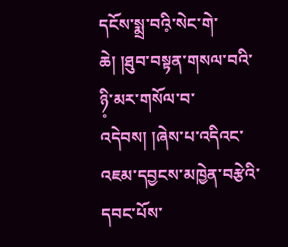དངོས་སྨྲ་བའི༷་སེང་གེ་ཆེ། །ཐུབ་བསྟན་གསལ་བའི་ཉི༷་མར་གསོལ་བ་འདེབས། །ཞེས་པ་འདིའང་འཇམ་དབྱངས་མཁྱེན་བརྩེའི་དབང་པོས་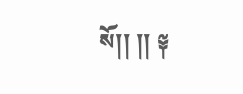སོ།། །། ༈